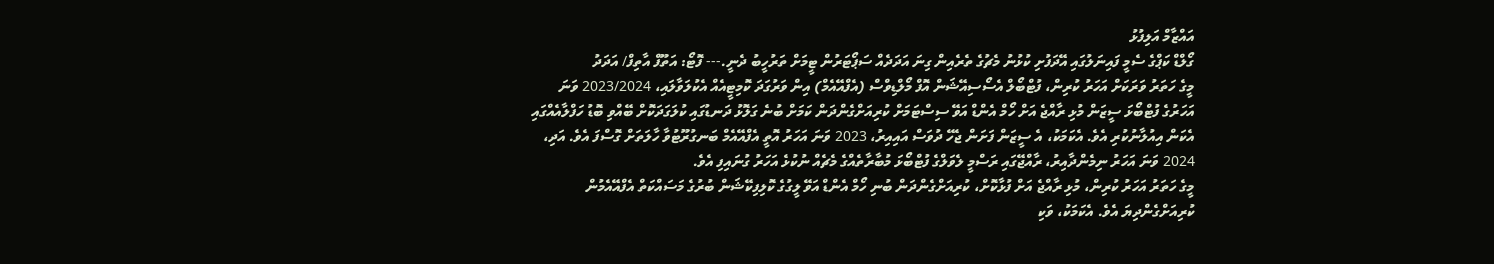އައްޒާމް އަލިފުޅު
ގޯލްޑް ކަޕްގެ ސެމީ ފައިނަލުގައި އޭދަފުށި ކުޅުނު މެޗުގެ ތެރެއިން ގިނަ އަދަދެއް ސަޕޯޓަރުން ޓީމަށް ތަރުހީބު ދެނީ.--- ފޮޓޯ: އަތޫފް އާތިފް/ އަދަދު
މީގެ ހަތަރު ވަރަކަށް އަހަރު ކުރިން، ފުޓްބޯލް އެސޯސިއޭޝަން އޮފް މޯލްޑިވްސް (އެފްއޭއެމް) އިން ވަރުގަދަ ކޮމިޓީއެއް އެކުލަވާލައި، 2023/2024 ވަނަ އަހަރުގެ ފުޓްބޯޅަ ސީޒަން މުޅި ރާއްޖެ އަށް ހޯމް އެންޑް އަވޭ ސިސްޓަމަށް ކުރިއަށްގެންދަން ކަމަށް ބުނެ ގަލޮޅު ދަނޑުގައި ކުލަގަދަކޮށް ބޭއްވި ބޮޑު ހަފްލާއެއްގައި އެކަން އިއުލާނުކުރި އެވެ. އެކަމަކު، އެ ސީޒަން ފަށަން ޖެހޭ ދުވަސް އައިއިރު، 2023 ވަނަ އަހަރު އޮތީ އެފްއޭއެމް ބަނގުރޫޓުވާ ހާލަތަށް ގޮސްފަ އެވެ. އަދި، 2024 ވަނަ އަހަރު ނިމެންދާއިރު، ރާއްޖޭގައި ރަސްމީ ލެވަލްގެ ފުޓްބޯޅަ މުބާރާތެއްގެ މެޗެއް ނުކުޅެ އަހަރު ގުނައިފި އެވެ.
މީގެ ހަތަރު އަހަރު ކުރިން، މުޅި ރާއްޖެ އަށް ފުޅާކޮށް، ކުރިއަށްގެންދަން ބުނި ހޯމް އެންޑް އަވޭ ލީގުގެ ކޮލިފިކޭޝަން ބުރުގެ މަސައްކަތް އެފްއޭއެމުން ކުރިއަށްގެންދިޔަ އެވެ. އެކަމަކު، ވަކި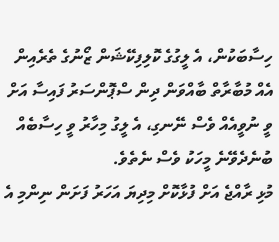ހިސާބަކުން، އެ ލީގުގެ ކޮލިފިކޭޝަން ޒޯނުގެ ތެރެއިން އެއް މުބާރާތް ބާއްވަން ދިން ސްޕޮންސަރު ފައިސާ އަށް ވީ ނުވީއެއް ވެސް ނޭނގި، އެ ލީގު މިހާރު ވީ ހިސާބެއް ބުނެދެވޭނެ މީހަކު ވެސް ނެތެވެ.
މުޅި ރާއްޖެ އަށް ފުޅާކޮށް މިދިޔަ އަހަރު ފަށަން ނިންމި އެ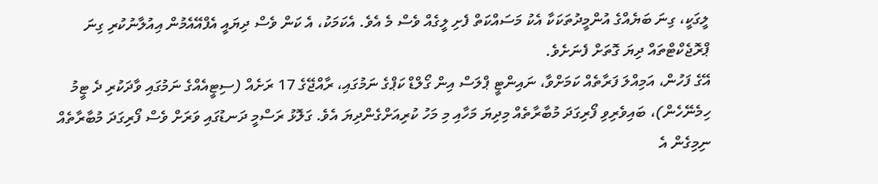ލީގަކީ، ގިނަ ބަޔެއްގެ އުންމީދުތަކަކާ އެކު މަސައްކަތް ފެށި ލީގެއް ވެސް މެ އެވެ. އެކަމަކު، އެ ކަން ވެސް ދިޔައީ އެފްއޭއެމުން އިއުލާނުކުރި ގިނަ ޕްރޮޖެކްޓްތައް ދިޔަ ގޮތަށް ފެނަށެވެ.
އޭގެ ފަހުން، އަމިއްލަ ފަރާތެއް ކަމަށްވާ، ނައިންޓީ ޕްލަސް އިން ގޯލްޑް ކަޕްގެ ނަމުގައި، ރާއްޖޭގެ 17 ރަށެއް (ސިޓީއެއްގެ ނަމުގައި ވާދަކުރި ދެ ޓީމު ހިމެނޭހެން)، ބައިވެރިވި ފޯރިގަދަ މުބާރާތެއް މިދިޔަ މަހާއި މި މަހު ކުރިއަށްގެންދިޔަ އެވެ. ގަލޮޅު ރަސްމީ ދަނޑުގައި ވަރަށް ވެސް ފޯރިގަދަ މުބާރާތެއް ނިމިގެން އެ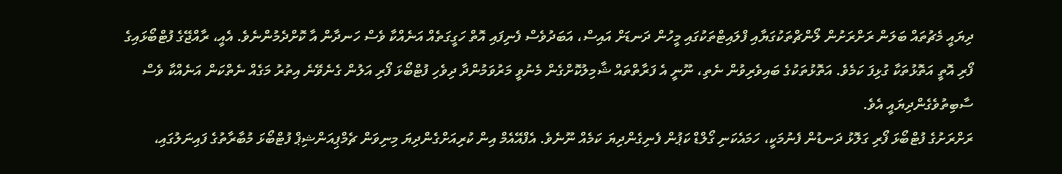ދިޔައީ މެޗުތައް ބަލަން ރަށްރަށުން ލޯންޗްތަކުގަޔާއި ފްލައިޓްތަކުގައި މީހުން ދަނޑަށް އައިސް، އަބަދުވެސް ފެނިފައި އޮތް ހަގީގަތެއް އަނެއްކާ ވެސް ހަނދާން އާ ކޮށްދެމުންނެވެ. އެއީ، ރާއްޖޭގެ ފުޓްބޯޅައިގެ ފޯރި އޮތީ އަތޮޅުތަކާ ގުޅިފަ ކަމެވެ. އަތޮޅުތަކުގެ ބައިވެރިވުން ނެތި، ނޫނީ އެ ފަރާތްތައް ޝާމިލުކޮށްގެން މެނުވީ މަރުވަމުންދާ ދިވެހި ފުޓްބޯޅަ ފޯރި އަލުން ގެނެވޭނެ އިތުރު މަގެއް ނެތްކަން އަނެއްކާ ވެސް ސާބިތުވެގެންދިޔައީ އެވެ.
ރަށްރަށުގެ ފުޓްބޯޅަ ފޯރި ގަލޮޅު ދަނޑުން ފެނުމަކީ، ހަމައެކަނި ގޯލްޑް ކަޕުން ފެނިގެންދިޔަ ކަމެއް ނޫނެވެ. އެފްއޭއެމް އިން ކުރިއަށްގެންދިޔަ މިނިވަން ޗެމްޕިއަންޝިޕް ފުޓްބޯޅަ މުބާރާތުގެ ފައިނަލުގައި،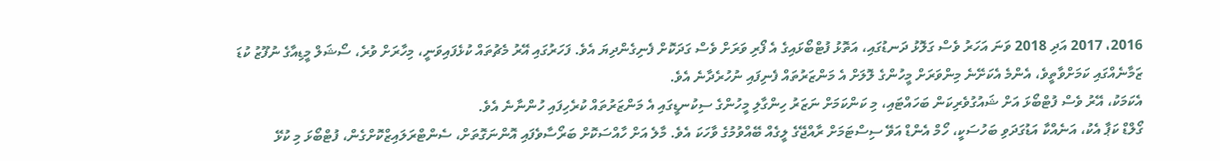2016، 2017 އަދި 2018 ވަނަ އަހަރު ވެސް ގަލޮޅު ދަނޑުގައި، އަތޮޅު ފުޓްބޯޅައިގެ އެ ފޯރި ވަރަށް ވެސް ގަދަކޮށް ފެނިގެންދިޔަ އެވެ. ފަހަރުގައި އޭރު މެޗުތައް ކުޅެފައިވަނީ، މިހާރަށް ވުރެ، ސޯޝަލް މީޑިއާގެ ނުފޫޒު ކުޑަ ޒަމާނެއްގައި ކަމަށްވާތީވެ، އެންމެ އެކަށޭނެ މިންވަރަށް މީހުންގެ ލޮލަށް އެ މަންޒަރުތައް ފެނިފައި ނުހުރެދާނެ އެވެ.
އެކަމަކު، އޭރު ވެސް ފުޓްބޯޅަ އަށް ޝައުގުވެރިކަން ބަހައްޓައި، މި ކަންކަމަށް ނަޒަރު ހިންގާލި މީހުންގެ ސިކުނޑީގައި އެ މަންޒަރުތައް ކުރެހިފައި ހުންނާނެ އެވެ.
ގޯލްޑް ކަޕާ އެކު، އަނެއްކާ އަޑުގަދަވި ބަހުސަކީ، ހޯމް އެންޑް އަވޭ ސިސްޓަމަށް ރާއްޖޭގެ ލީގެއް ބޭއްވުމުގެ ވާހަކަ އެވެ. މާލެ އަށް ހާއްސަކޮށް ބަރޯސާވެފައި އޮންނަގޮތަށް، ސެންޓްރަލައިޒްކޮށްގެން، ފުޓްބޯޅަ މި ކުޅޭ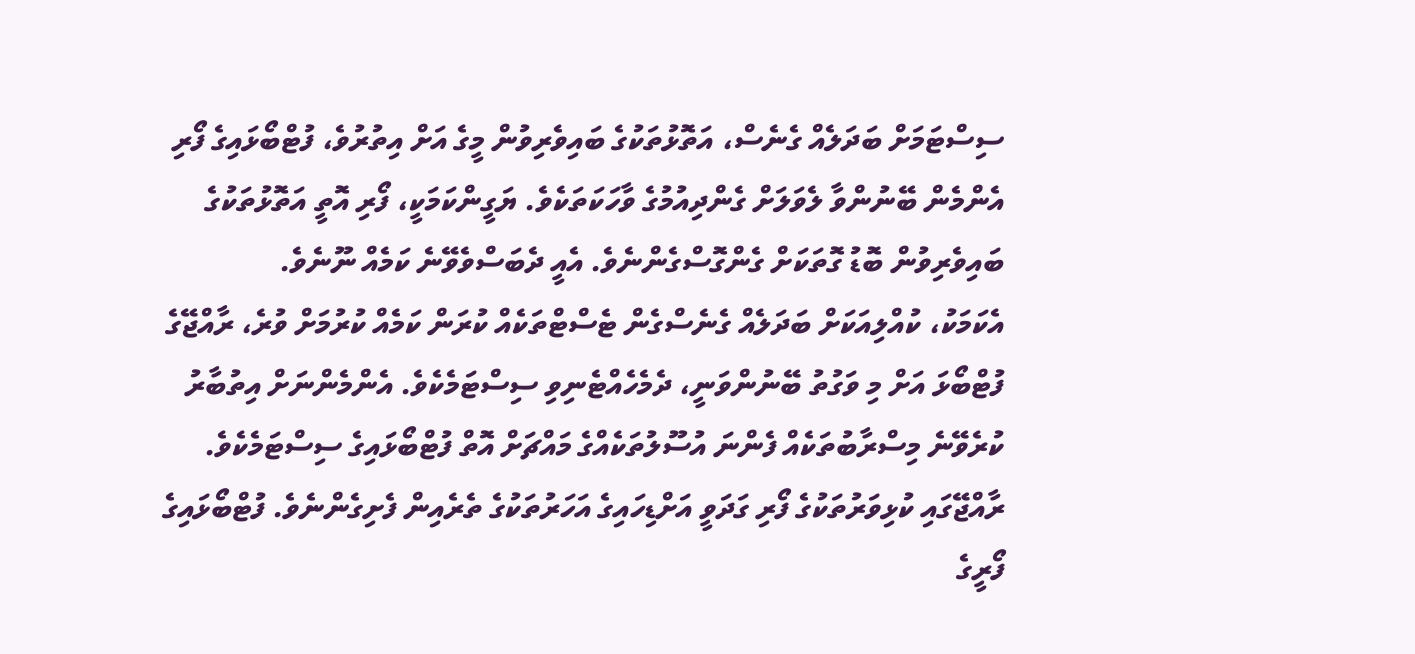ސިސްޓަމަށް ބަދަލެއް ގެނެސް، އަތޮޅުތަކުގެ ބައިވެރިވުން މީގެ އަށް އިތުރުވެ، ފުޓްބޯޅައިގެ ފޯރި އެންމެން ބޭނުންވާ ލެވަލަށް ގެންދިއުމުގެ ވާހަކަތަކެވެ. ޔަގީންކަމަކީ، ފޯރި އޮތީ އަތޮޅުތަކުގެ ބައިވެރިވުން ބޮޑު ގޮތަކަށް ގެންގޮސްގެންނެވެ. އެއީ ދެބަސްވެވޭނެ ކަމެއް ނޫނެވެ.
އެކަމަކު، ކުއްލިއަކަށް ބަދަލެއް ގެނެސްގެން ޓެސްޓްތަކެއް ކުރަން ކަމެއް ކުރުމަށް ވުރެ، ރާއްޖޭގެ ފުޓްބޯޅަ އަށް މި ވަގުތު ބޭނުންވަނީ، ދެމެހެއްޓެނިވި ސިސްޓަމެކެވެ. އެންމެންނަށް އިތުބާރު ކުރެވޭނެ މިސްރާބުތަކެއް ފެންނަ އުސޫލުތަކެއްގެ މައްޗަށް އޮތް ފުޓްބޯޅައިގެ ސިސްޓަމެކެވެ.
ރާއްޖޭގައި ކުޅިވަރުތަކުގެ ފޯރި ގަދަވީ އަށްޑިހައިގެ އަހަރުތަކުގެ ތެރެއިން ފެށިގެންނެވެ. ފުޓްބޯޅައިގެ ފޯރީގެ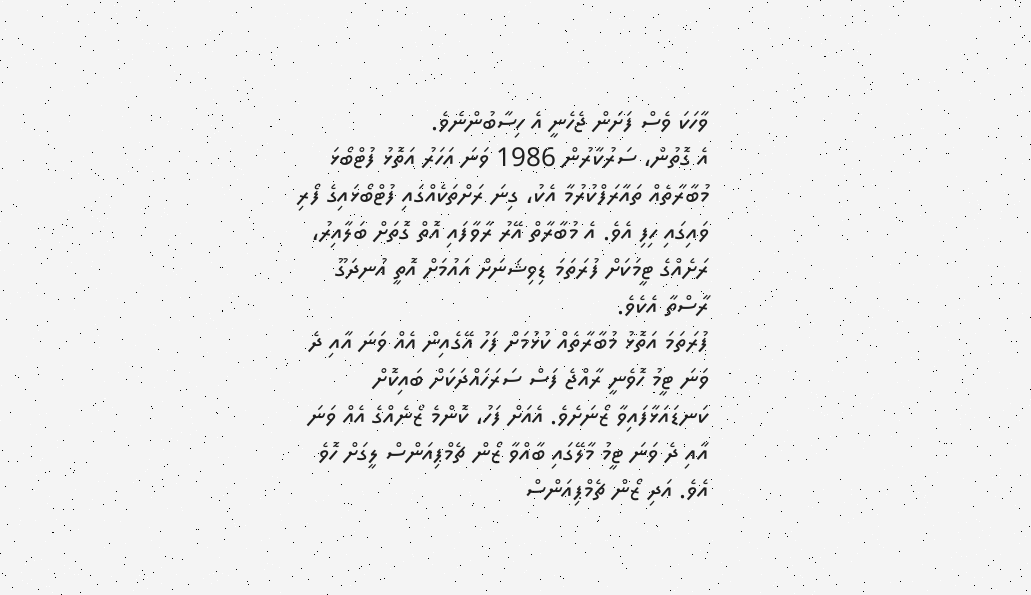ވާހަކަ ވެސް ފަށަން ޖެހެނީ އެ ހިސާބުންނެވެ.
އެ ގޮތުން، ސަރުކާރުން 1986 ވަނަ އަހަރު އަތޮޅު ފުޓްބޯޅަ މުބާރާތެއް ތައާރަފްކުރުމާ އެކު، ގިނަ ރަށްތަކެއްގައި ފުޓްބޯޅައިގެ ފޯރި ވައިގައި ހިފި އެވެ. އެ މުބާރާތް އޭރު ރާވާފައި އޮތް ގޮތަށް ބަލާއިރު، ރަށެއްގެ ޓީމަކަށް ފުރަތަމަ ޑިވިޝަނަށް އައުމަށް އޮތީ އުނދަގޫ ރާސްތާ އެކެވެ.
ފުރަތަމަ އަތޮޅު މުބާރާތެއް ކުޅުމަށް ފަހު އޭގެއިން އެއް ވަނަ އާއި ދެ ވަނަ ޓީމު ހޮވެނީ ރާއްޖެ ފަސް ސަރަހައްދަކަށް ބައިކޮށް ކަނޑައަޅާފައިވާ ޒޯނަށެވެ. އެއަށް ފަހު، ކޮންމެ ޒޯނެއްގެ އެއް ވަނަ އާއި ދެ ވަނަ ޓީމު މާލޭގައި ބާއްވާ ޒޯން ޗެމްޕިއަންސް ލީގަށް ހޮވެ އެވެ. އަދި ޒޯން ޗެމްޕިއަންސް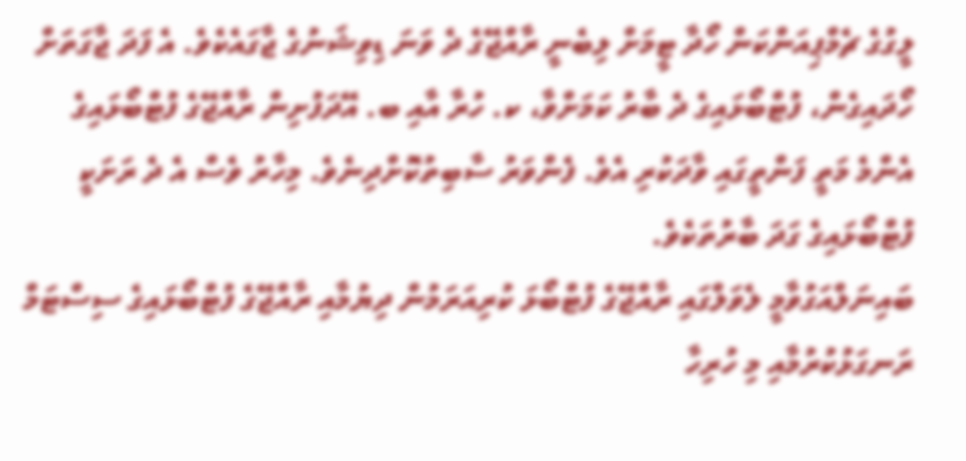ލީގުގެ ޗެމްޕިއަންކަން ހޯދާ ޓީމަށް ލިބެނީ ރާއްޖޭގެ ދެ ވަނަ ޑިވިޝަނުގެ ޖާގައެކެވެ. އެ ފަދަ ޖާގަތަށް ހޯދައިގެން، ފުޓްބޯޅައިގެ ދެ ބާރު ކަމަށްވާ، ކ. ހުރާ އާއި ބ. އޭދަފުށިން ރާއްޖޭގެ ފުޓްބޯޅައިގެ އެންމެ މަތީ ފަންތީގައި ވާދަކުރި އެވެ. ފެންވަރު ސާބިތުކޮށްދިނެވެ. މިހާރު ވެސް އެ ދެ ރަށަކީ ފުޓްބޯޅައިގެ ގަދަ ބާރުތަކެވެ.
ބައިނަލްއަގުވާމީ ލެވަލްގައި ރާއްޖޭގެ ފުޓްބޯޅަ ކުރިއަރަމުން ދިޔުމާއި ރާއްޖޭގެ ފުޓްބޯޅައިގެ ސިސްޓަމް ރަނގަޅުކުރުމާއި މި ހުރިހާ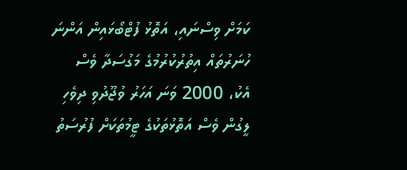ކަމަށް ވިސްނައި، އަތޮޅު ފުޓްބޯޅައިން އަންނަ ހުނަރުތައް އިތުރުކުރުމުގެ މަގުސަދާ ވެސް އެކު، 2000 ވަނަ އަހަރު ވުޖޫދުވި ދިވެހި ލީގުން ވެސް އަތޮޅުތަކުގެ ޓީމުތަކަށް ފުރުސަތު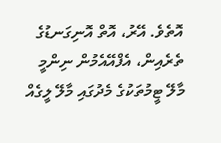އޮތެވެ. އޭރު، އޮތް އޮނިގަނޑުގެ ތެރެއިން، އެފްއޭއެމުން ނިންމީ މާލޭ ޓީމުތަކުގެ މެދުގައި މާލޭ ލީގެއް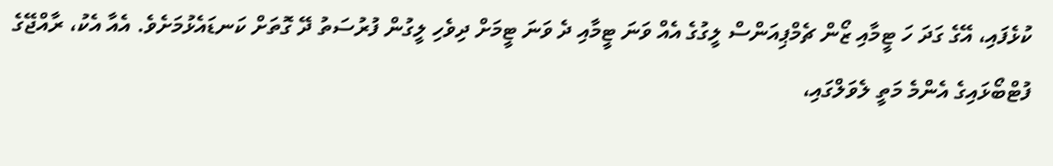ކުޅެފައި، އޭގެ ގަދަ ހަ ޓީމާއި ޒޯން ޗެމްޕިއަންސް ލީގުގެ އެއް ވަނަ ޓީމާއި ދެ ވަނަ ޓީމަށް ދިވެހި ލީގުން ފުރުސަތު ދޭ ގޮތަށް ކަނޑައެޅުމަށެވެ. އެއާ އެކު، ރާއްޖޭގެ ފުޓްބޯޅައިގެ އެންމެ މަތީ ލެވަލްގައި،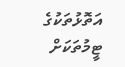އަތޮޅުތަކުގެ ޓީމުތަކަށް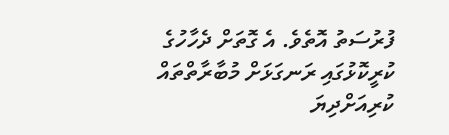ފުރުސަތު އޮތެވެ. އެ ގޮތަށް ދެހާހުގެ ކުރީކޮޅުގައި ރަނގަޅަށް މުބާރާތްތައް ކުރިއަށްދިޔަ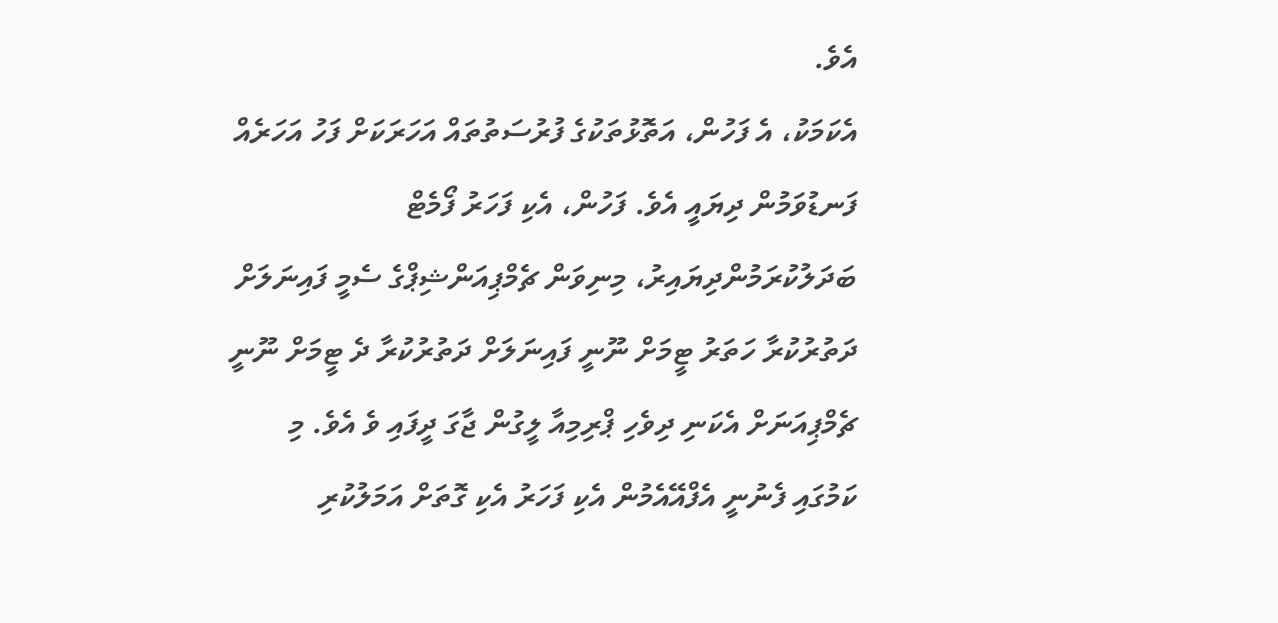އެވެ.
އެކަމަކު، އެ ފަހުން، އަތޮޅުތަކުގެ ފުރުސަތުތައް އަހަރަކަށް ފަހު އަހަރެއް ފަނޑުވަމުން ދިޔައީ އެވެ. ފަހުން، އެކި ފަހަރު ފޯމެޓް ބަދަލުކުރަމުންދިޔައިރު، މިނިވަން ޗެމްޕިއަންޝިޕްގެ ސެމީ ފައިނަލަށް ދަތުރުކުރާ ހަތަރު ޓީމަށް ނޫނީ ފައިނަލަށް ދަތުރުކުރާ ދެ ޓީމަށް ނޫނީ ޗެމްޕިއަނަށް އެކަނި ދިވެހި ޕްރިމިއާ ލީގުން ޖާގަ ދީފައި ވެ އެވެ. މި ކަމުގައި ފެނުނީ އެފްއޭއެމުން އެކި ފަހަރު އެކި ގޮތަށް އަމަލުކުރި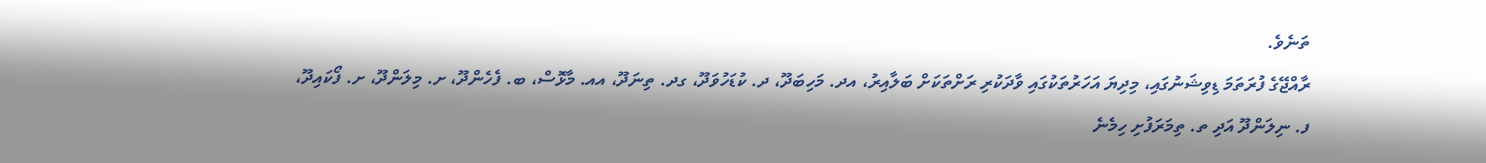ތަނެވެ.
ރާއްޖޭގެ ފުރަތަމަ ޑިވިޝަނުގައި، މިދިޔަ އަހަރުތަކުގައި ވާދަކުރި ރަށްތަކަށް ބަލާއިރު، އދ. މަހިބަދޫ، ދ. ކުޑަހުވަދޫ، ގދ. ތިނަދޫ، އއ. މާޅޮސް، ބ. ފެހެންދޫ، ށ. މިލަންދޫ، ށ. ފޯކައިދޫ، ފ. ނިލަންދޫ އަދި ތ. ތިމަރަފުށި ހިމެނެ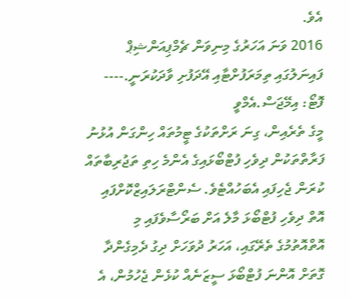އެވެ.
2016 ވަނަ އަހަރުގެ މިނިވަން ޗެމްޕިއަންޝިޕް ފައިނަލުގައި ތިމަރަފުށްޓާއި އޭދަފުށި ވާދަކުރަނީ.---- ފޮޓޯ: އިމޭޖަސް.އެމްވީ
މީގެ ތެރެއިން، ގިނަ ރަށްތަކުގެ ޓީމުތައް ހިންގަން އުޅުނު ފަރާތްތަކުން ދިވެހި ފުޓްބޯޅައިގެ އެންމެ ހިތި ތަޖުރިބާތައް ކުރަން ޖެހިފައި އެބަހުއްޓެވެ. ސެންޓްރަލައިޒްކޮށްފައި އޮތް ދިވެހި ފުޓްބޯޅަ މާލެ އަށް ބަރޯސާވެފައި މި އޮތްއޮތުމުގެ ތެރޭގައި، އަހަރު ދުވަހަށް ދިގު ދެމިގެންދާ ގޮތަށް އޮންނަ ފުޓްބޯޅަ ސީޒަނެއް ކުޅެން ޖެހުމުން، އެ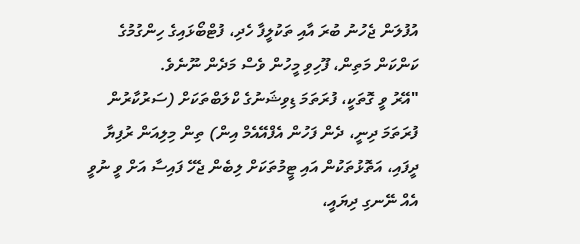އުފުލަން ޖެހުނު ބުރަ އާއި ތަކުލީފާ ހެދި، ފުޓްބޯޅައިގެ ހިންގުމުގެ ކަންކަން މަތިން، ފޫހިވި މީހުން ވެސް މަދެން ނޫނެވެ.
"އޭރު ވީ ގޮތަކީ، ފުރަތަމަ ޑިވިޝަނުގެ ކްލަބްތަކަށް (ސަރުކާރުން ފުރަތަމަ ދިނީ، ދެން ފަހުން އެފްއޭއެމް އިން) ތިން މިލިއަން ރުފިޔާ ދީފައި، އަތޮޅުތަކުން އައި ޓީމުތަކަށް ލިބެން ޖެހޭ ފައިސާ އަށް ވީ ނުވީ އެއް ނޭނގި ދިޔައީ،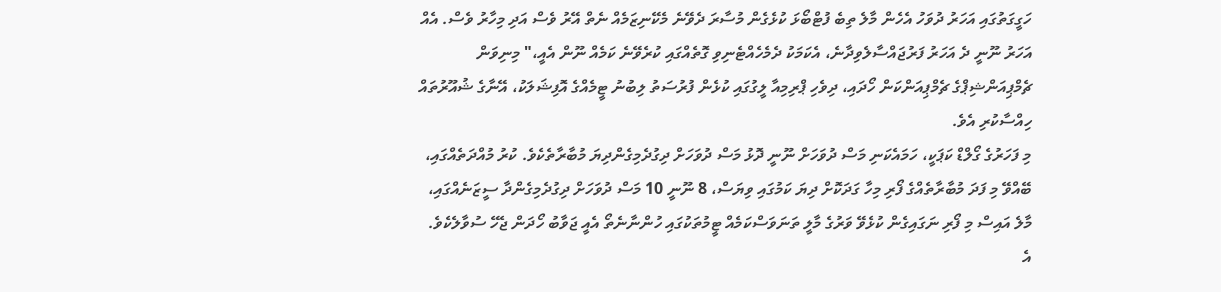ހަގީގަތުގައި އަހަރު ދުވަހު އެހެން މާލެ ތިބެ ފުޓްބޯޅަ ކުޅެގެން މުސާރަ ދެވޭނެ މެކޭނިޒަމެއް ނެތް އޭރު ވެސް އަދި މިހާރު ވެސް. އެއް އަހަރު ނޫނީ ދެ އަހަރު ފަރުޖައްސާލެވިދާނެ، އެކަމަކު ދެމެހެއްޓެނިވި ގޮތެއްގައި ކުރެވޭނެ ކަމެއް ނޫން އެއީ،" މިނިވަން ޗެމްޕިއަންޝިޕްގެ ޗެމްޕިއަންކަން ހޯދައި، ދިވެހި ޕްރިމިއާ ލީގުގައި ކުޅެން ފުރުސަތު ލިބުނު ޓީމެއްގެ އޮފިޝަލަކު، އޭނާގެ ޝުއޫރުތައް ހިއްސާކުރި އެވެ.
މި ފަހަރުގެ ގޯލްޑް ކަޕަކީ، ހަމައެކަނި މަސް ދުވަހަށް ނޫނީ ދޮޅު މަސް ދުވަހަށް ދިގުދެމިގެންދިޔަ މުބާރާތެކެވެ. ކުރު މުއްދަތެއްގައި، ބޭއްވޭ މި ފަދަ މުބާރާތެއްގެ ފޯރި މިހާ ގަދަކޮށް ދިޔަ ކަމުގައި ވިޔަސް، 8 ނޫނީ 10 މަސް ދުވަހަށް ދިގުދެމިގެންދާ ސީޒަނެއްގައި، މާލެ އައިސް މި ފޯރި ނަގައިގެން ކުޅެވޭ ވަރުގެ މާލީ ތަނަވަސްކަމެއް ޓީމުތަކުގައި ހުންނާނެތޯ އެއީ ޖަވާބު ހޯދަން ޖެހޭ ސުވާލެކެވެ.
އެ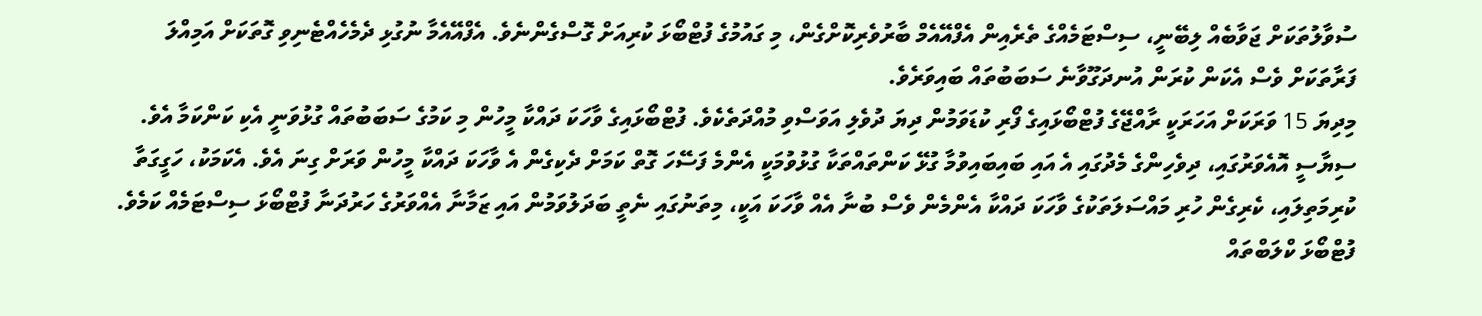ސުވާލުތަކަށް ޖަވާބެއް ލިބޭނީ، ސިސްޓަމެއްގެ ތެރެއިން އެފްއޭއެމް ބާރުވެރިކޮށްގެން، މި ގައުމުގެ ފުޓްބޯޅަ ކުރިއަށް ގޮސްގެންނެވެ. އެފްއޭއެމާ ނުގުޅި ދެމެހެއްޓެނިވި ގޮތަކަށް އަމިއްލަ ފަރާތަކަށް ވެސް އެކަން ކުރަން އުނދަގޫވާނެ ސަބަބުތައް ބައިވަރެވެ.
މިދިޔަ 15 ވަރަކަށް އަހަރަކީ ރާއްޖޭގެ ފުޓްބޯޅައިގެ ފޯރި ކުޑަވަމުން ދިޔަ ދުވެލި އަވަސްވި މުއްދަތެކެވެ. ފުޓްބޯޅައިގެ ވާހަކަ ދައްކާ މީހުން މި ކަމުގެ ސަބަބުތައް ގުޅުވަނީ އެކި ކަންކަމާ އެވެ. ސިޔާސީ އޮއެވަރުގައި، ދިވެހިންގެ މެދުގައި އެ އައި ބައިބައިވުމާ ގުޅޭ ކަންތައްތަކާ ގުޅުވުމަކީ އެންމެ ފަސޭހަ ގޮތް ކަމަށް ދެކިގެން އެ ވާހަކަ ދައްކާ މީހުން ވަރަށް ގިނަ އެވެ. އެކަމަކު، ހަގީގަތާ ކުރިމަތިލައި، ކެރިގެން ހުރި މައްސަލަތަކުގެ ވާހަކަ ދައްކާ އެންމެން ވެސް ބުނާ އެއް ވާހަކަ އަކީ، މިތަނުގައި ނެތީ ބަދަލުވަމުން އައި ޒަމާނާ އެއްވަރުގެ ހަރުދަނާ ފުޓްބޯޅަ ސިސްޓަމެއް ކަމެވެ.
ފުޓްބޯޅަ ކްލަބްތައް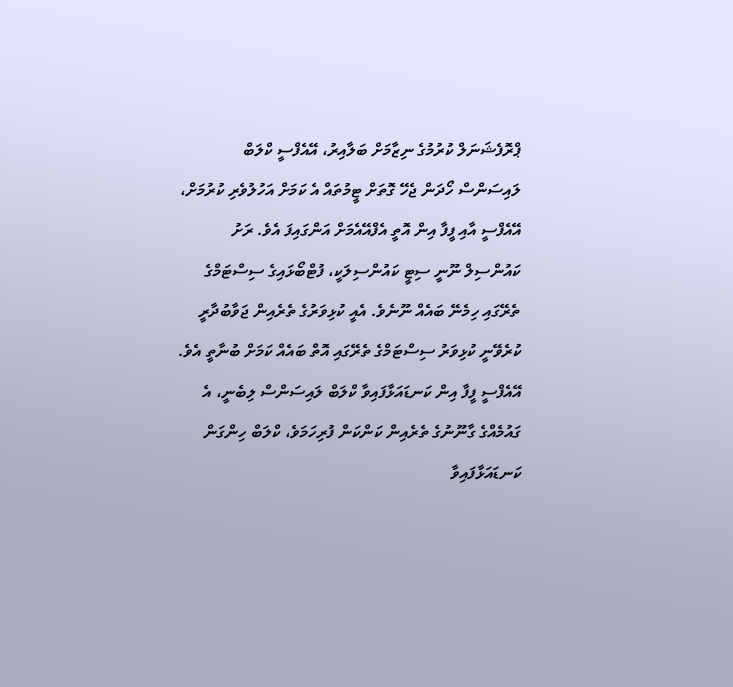ޕްރޮފެޝަނަލް ކުރުމުގެ ނިޒާމަށް ބަލާއިރު، އޭއެފްސީ ކްލަބް ލައިސަންސް ހޯދަން ޖެހޭ ގޮތަށް ޓީމުތައް އެ ކަމަށް އަހުލުވެރި ކުރުމަށް، އޭއެފްސީ އާއި ފީފާ އިން އޮތީ އެފްއޭއެމަށް އަންގައިފަ އެވެ. ރަށު ކައުންސިލް ނޫނީ ސިޓީ ކައުންސިލަކީ، ފުޓްބޯޅައިގެ ސިސްޓަމްގެ ތެރޭގައި ހިމެނޭ ބައެއް ނޫނެވެ. އެއީ ކުޅިވަރުގެ ތެރެއިން ޖަވާބުދާރީ ކުރެވޭނީ ކުޅިވަރު ސިސްޓަމްގެ ތެރޭގައި އޮތް ބައެއް ކަމަށް ބުނާތީ އެވެ. އޭއެފްސީ ފީފާ އިން ކަނޑައަޅާފައިވާ ކްލަބް ލައިސަންސް ލިބެނީ، އެ ގައުމެއްގެ ގާނޫނުގެ ތެރެއިން ކަންކަން ފުރިހަމަވެ، ކްލަބް ހިންގަން ކަނޑައަޅާފައިވާ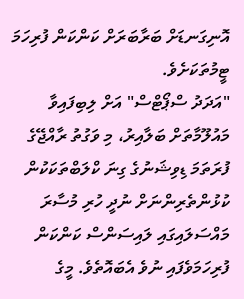އޮނިގަނޑަށް ބަރާބަރަށް ކަންކަން ފުރިހަމަ ޓީމުތަކަށެވެ.
"އަދަދު ސްޕޯޓްސް" އަށް ލިބިފައިވާ މައުލޫމާތަށް ބަލާއިރު، މި ވަގުތު ރާއްޖޭގެ ފުރަތަމަ ޑިވިޝަނުގެ ގިނަ ކްލަބްތަކަކުން ކުޅުންތެރިންނަށް ނުދީ ހުރި މުސާރަ މައްސަލައިގައި ލައިސަންސް ކަންކަން ފުރިހަމަވެފައި ނުވެ އެބައޮތެވެ. މީގެ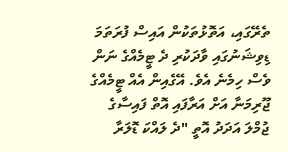ތެރޭގައި، އަތޮޅުތަކުން އައިސް ފުރަތަމަ ޑިވިޝަނުގައި ވާދަކުރި ދެ ޓީމެއްގެ ނަން ވެސް ހިމެނެ އެވެ. އޭގެއިން އެއް ޓީމެއްގެ ޖޫރިމަނާ އަށް އަރާފައި އޮތް ފައިސާގެ ޖުމްލަ އަދަދު އޮތީ "ދެ ލައްކަ ޑޮލަރާ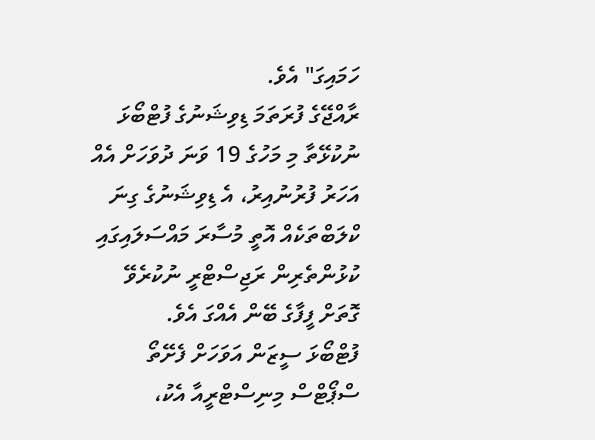ހަމައިގަ" އެވެ.
ރާއްޖޭގެ ފުރަތަމަ ޑިވިޝަނުގެ ފުޓްބޯޅަ ނުކުޅޭތާ މި މަހުގެ 19 ވަނަ ދުވަހަށް އެއް އަހަރު ފުރުނުއިރު، އެ ޑިވިޝަނުގެ ގިނަ ކްލަބްތަކެއް އޮތީ މުސާރަ މައްސަލައިގައި ކުޅުންތެރިން ރަޖިސްޓްރީ ނުކުރެވޭ ގޮތަށް ފީފާގެ ބޭން އެއްގަ އެވެ.
ފުޓްބޯޅަ ސީޒަން އަވަހަށް ފެށޭތޯ ސްޕޯޓްސް މިނިސްޓްރީއާ އެކު،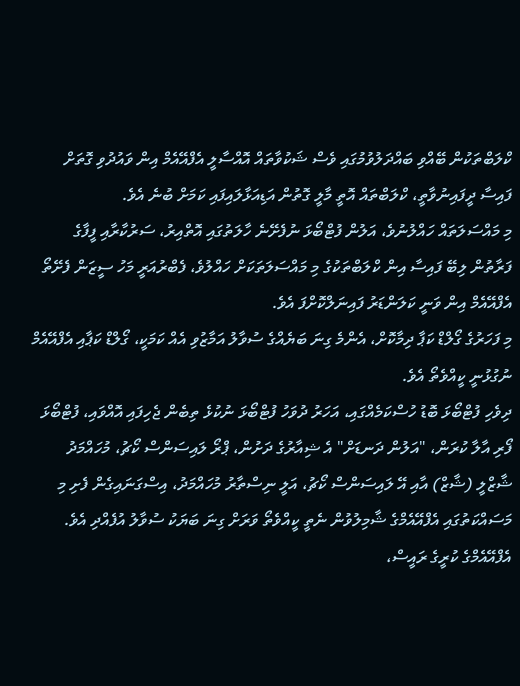ކްލަބްތަކުން ބޭއްވި ބައްދަލުވުމުގައި ވެސް ޝަކުވާތައް އޮއްސާލީ އެފްއޭއެމް އިން ވައުދުވި ގޮތަށް ފައިސާ ދީފައިނުވާތީ، ކްލަބްތައް އޮތީ މާލީ ގޮތުން އަޑިއަޅާލައިފައި ކަމަށް ބުނެ އެވެ.
މި މައްސަލަތައް ހައްލުނުވެ، އަލުން ފުޓްބޯޅަ ނުފެށޭނެ ހާލަތުގައި އޮތްއިރު، ސަރުކާރާއި ފީފާގެ ފަރާތުން ލިބޭ ފައިސާ އިން ކްލަބްތަކުގެ މި މައްސަލަތަކަށް ހައްލުވެ، ފެބްރުއަރީ މަހު ސީޒަން ފެށޭތޯ އެފްއޭއެމް އިން ވަނީ ކަލަންޑަރު ފައިނަލްކޮށްފަ އެވެ.
މި ފަހަރުގެ ގޯލްޑް ކަޕާ ދިމާކޮށް، އެންމެ ގިނަ ބަޔެއްގެ ސުވާލު އަމާޒުވި އެއް ކަމަކީ، ގޯލްޑް ކަޕާއި އެފްއޭއެމް ނުގުޅުނީ ކީއްވެތޯ އެވެ.
ދިވެހި ފުޓްބޯޅަ ބޮޑު ހުސްކަމެއްގައި، އަހަރު ދުވަހު ފުޓްބޯޅަ ނުކުޅެ ތިބެން ޖެހިފައި އޮއްވައި، ފުޓްބޯޅަ ފޯރި އާލާ ކުރަން، "އަލުން ދަނޑަށް" އެ ޝިއާރުގެ ދަށުން، ޕްރޯ ލައިސަންސް ކޯޗު، މުހައްމަދު ޝާޒްލީ (ޝާޒް) އާއި އޭ ލައިސަންސް ކޯޗު، އަލީ ނިސްތާރު މުހައްމަދު، އިސްގަނައިގެން ފެށި މި މަސައްކަތުގައި އެފްއޭއެމްގެ ޝާމިލުވުން ނެތީ ކީއްވެތޯ ވަރަށް ގިނަ ބަޔަކު ސުވާލު އުފެއްދި އެވެ.
އެފްއޭއެމްގެ ކުރީގެ ރައީސް،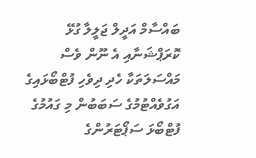ބައްސާމް އަދީލް ޖަލީލާ ގުޅޭ ކޮރަޕްޝަނާއި އެ ނޫން ވެސް މައްސަލަތަކާ ހެދި ދިވެހި ފުޓްބޯޅައިގެ އަގުވެއްޓުމުގެ ސަބަބުން މި ގައުމުގެ ފުޓްބޯޅަ ސަޕޯޓަރުންގެ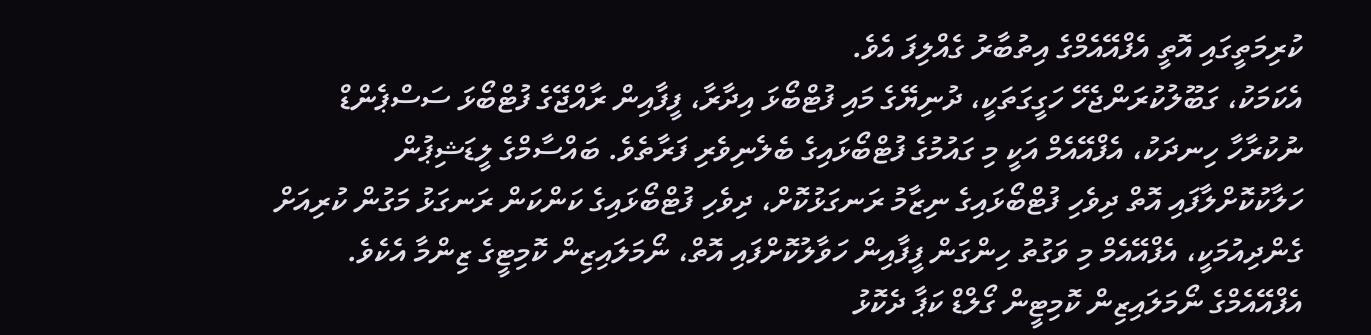ކުރިމަތީގައި އޮތީ އެފްއޭއެމްގެ އިތުބާރު ގެއްލިފަ އެވެ.
އެކަމަކު، ގަބޫލުކުރަންޖެހޭ ހަގީގަތަކީ، ދުނިޔޭގެ މައި ފުޓްބޯޅަ އިދާރާ، ފީފާއިން ރާއްޖޭގެ ފުޓްބޯޅަ ސަސްޕެންޑް ނުކުރާހާ ހިނދަކު، އެފްއޭއެމް އަކީ މި ގައުމުގެ ފުޓްބޯޅައިގެ ބެލެނިވެރި ފަރާތެވެ. ބައްސާމްގެ ލީޑަޝިޕުން ހަލާކުކޮށްލާފައި އޮތް ދިވެހި ފުޓްބޯޅައިގެ ނިޒާމު ރަނގަޅުކޮށް، ދިވެހި ފުޓްބޯޅައިގެ ކަންކަން ރަނގަޅު މަގުން ކުރިއަށް ގެންދިއުމަކީ، އެފްއޭއެމް މި ވަގުތު ހިންގަން ފީފާއިން ހަވާލުކޮށްފައި އޮތް، ނޯމަލައިޒިން ކޮމިޓީގެ ޒިންމާ އެކެވެ.
އެފްއޭއެމްގެ ނޯމަލައިޒިން ކޮމިޓީން ގޯލްޑް ކަޕާ ދެކޮޅު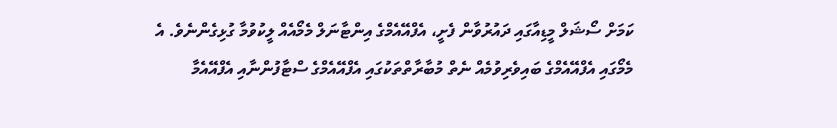ކަމަށް ސޯޝަލް މީޑިއާގައި ދައުރުވާން ފެށީ، އެފްއޭއެމްގެ އިންޓާނަލް މެމޯއެއް ލީކުވުމާ ގުޅިގެންނެވެ. އެ މެމޯގައި އެފްއޭއެމްގެ ބައިވެރިވުމެއް ނެތް މުބާރާތްތަކުގައި އެފްއޭއެމްގެ ސްޓާފުންނާއި އެފްއޭއެމާ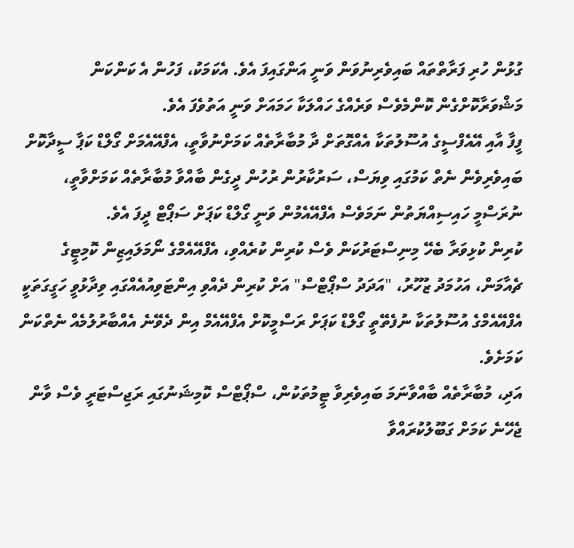ގުޅުން ހުރި ފަރާތްތައް ބައިވެރިނުވަން ވަނީ އަންގައިފަ އެވެ. އެކަމަކު، ފަހުން އެ ކަންކަން މަޝްވަރާކޮށްގެން ކޮންމެވެސް ވަރެއްގެ ހައްލަކާ ހަމައަށް ވަނީ އަތުވެފަ އެވެ.
ފީފާ އާއި އޭއެފްސީގެ އުސޫލުތަކާ އެއްގޮތަށް ދާ މުބާރާތެއް ކަމަށްނުވާތީ، އެފްއޭއެމަށް ގޯލްޑް ކަޕާ ސީދާކޮށް ބައިވެރިވެން ނެތް ކަމުގައި ވިޔަސް، ސަރުކާރުން ރުހުން ދީގެން ބާއްވާ މުބާރާތެއް ކަމަށްވާތީ، ނުރަސްމީ ހައިސިއްޔަތުން ނަމަވެސް އެފްއޭއެމުން ވަނީ ގޯލްޑް ކަޕަށް ސަޕޯޓް ދީފަ އެވެ.
ކުރިން ކުޅިވަރާ ބެހޭ މިނިސްޓަރުކަން ވެސް ކުރިން ކުރެއްވި، އެފްއޭއެމްގެ ނޯމަލައިޒިން ކޮމިޓީގެ ޗެއާމަން، އަހުމަދު ޒުހޫރު، "އަދަދު ސްޕޯޓްސް" އަށް ކުރިން ދެއްވި އިންޓަވިއުއެއްގައި ވިދާޅުވީ ހަގީގަތަކީ އެފްއޭއެމްގެ އުސޫލުތަކާ ނުފެތޭތީ ގޯލްޑް ކަޕަށް ރަސްމީކޮށް އެފްއޭއެމް އިން ދެވޭނެ އެއްބާރުލުމެއް ނެތްކަން ކަމަށެވެ.
އަދި، މުބާރާތެއް ބާއްވާނަމަ ބައިވެރިވާ ޓީމުތަކުން، ސްޕޯޓްސް ކޮމިޝަނުގައި ރަޖިސްޓަރީ ވެސް ވާން ޖެހޭނެ ކަމަށް ގަބޫލުކުރައްވާ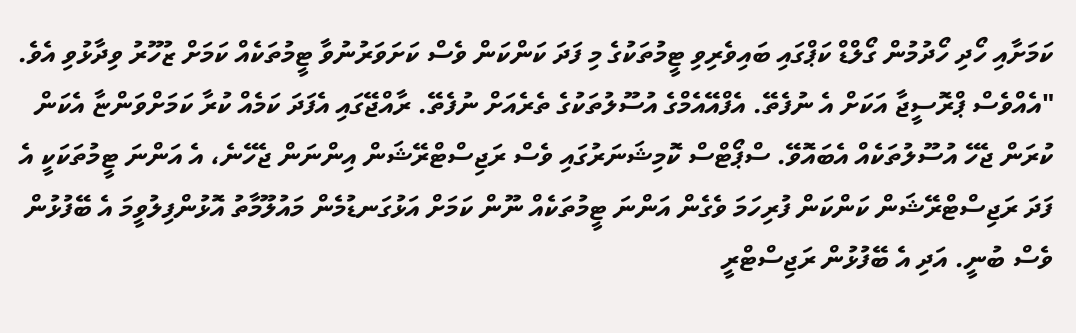ކަމަށާއި ހޯދި ހޯދުމުން ގޯލްޑް ކަޕްގައި ބައިވެރިވި ޓީމުތަކުގެ މި ފަދަ ކަންކަން ވެސް ކަށަވަރުނުވާ ޓީމުތަކެއް ކަމަށް ޒުހޫރު ވިދާޅުވި އެވެ.
"އެއްވެސް ޕްރޮސީޖާ އަކަށް އެ ނުފެތޭ. އެފްއޭއެމްގެ އުސޫލުތަކުގެ ތެރެއަށް ނުފެތޭ. ރާއްޖޭގައި އެފަދަ ކަމެއް ކުރާ ކަމަށްވަންޏާ އެކަން ކުރަން ޖެހޭ އުސޫލުތަކެއް އެބައޮވޭ. ސްޕޯޓްސް ކޮމިޝަނަރުގައި ވެސް ރަޖިސްޓްރޭޝަން އިންނަން ޖެހޭނެ، އެ އަންނަ ޓީމުތަކަކީ އެ ފަދަ ރަޖިސްޓްރޭޝަން ކަންކަން ފުރިހަމަ ވެގެން އަންނަ ޓީމުތަކެއް ނޫން ކަމަށް އަޅުގަނޑުމެން މައުލޫމާތު އޮޅުންފިލުވީމަ އެ ބޭފުޅުން ވެސް ބުނީ. އަދި އެ ބޭފުޅުން ރަޖިސްޓްރީ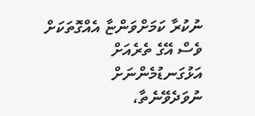ނުކުރާ ކަމަށްވަންޏާ އެއްގޮތަކަށް ވެސް އޭގެ ތެރެއަށް އަޅުގަނޑުމެންނަށް ނުވަދެވޭނެތާ،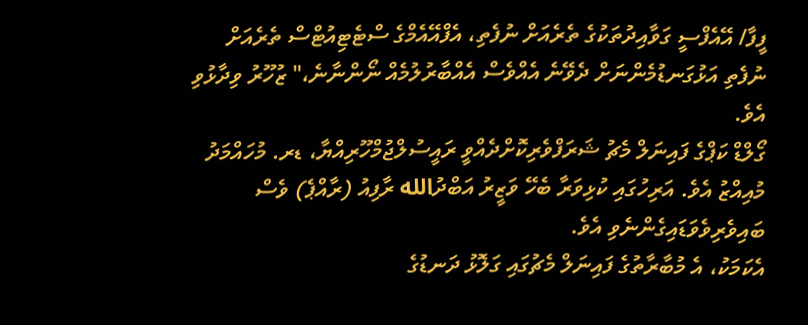ފީފާ/ އޭއެފްސީ ގަވާއިދުތަކުގެ ތެރެއަށް ނުފެތި، އެފްއޭއެމްގެ ސްޓެޓިއުޓްސް ތެރެއަށް ނުފެތި އަޅުގަނޑުމެންނަށް ދެވޭނެ އެއްވެސް އެއްބާރުލުމެއް ނޯންނާނެ،" ޒުހޫރު ވިދާޅުވި އެވެ.
ގޯލްޑް ކަޕްގެ ފައިނަލް މެޗު ޝަރަފްވެރިކޮށްދެއްވީ ރައީސުލްޖުމްހޫރިއްޔާ، ޑރ. މުހައްމަދު މުއިއްޒު އެވެ. އަރިހުގައި ކުޅިވަރާ ބެހޭ ވަޒީރު އަބްދުالله ރާފިއު (ރާއްޕެ) ވެސް ބައިވެރިވެވަޑައިގެންނެވި އެވެ.
އެކަމަކު، އެ މުބާރާތުގެ ފައިނަލް މެޗުގައި ގަލޮޅު ދަނޑުގެ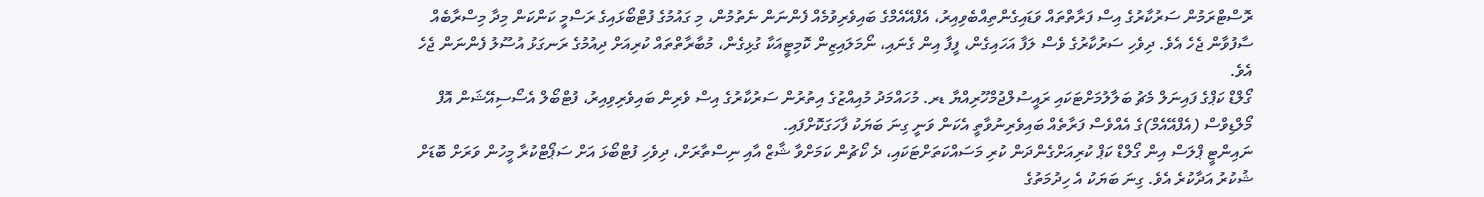ރޮސްޓްރަމުން ސަރުކާރުގެ އިސް ފަރާތްތައް ވަޑައިގެންތިއްބެވިއިރު، އެފްއޭއެމްގެ ބައިވެރިވުމެއް ފެންނަން ނެތުމުން، މި ގައުމުގެ ފުޓްބޯޅައިގެ ރަސްމީ ކަންކަން މިދާ މިސްރާބެއް ސާފުވާން ޖެހެ އެވެ. ދިވެހި ސަރުކާރުގެ ވެސް ލަފާ އަހައިގެން، ފީފާ އިން ގެނައި، ނޯމަލައިޒިން ކޮމިޓީއަކާ ގުޅިގެން، މުބާރާތްތައް ކުރިއަށް ދިއުމުގެ ރަނގަޅު އުސޫލު ފެންނަން ޖެހެ އެވެ.
ގޯލްޑް ކަޕްގެ ފައިނަލް މެޗު ބަލާލުމަށްޓަކައި ރައީސުލްޖުމްހޫރިއްޔާ ޑރ. މުހައްމަދު މުއިއްޒުގެ އިތުރުން ސަރުކާރުގެ އިސް ވެރިން ބައިވެރިވިއިރު، ފުޓްބޯލް އެސޯސިއޭޝަން އޮފް މޯލްޑިވްސް (އެފްއޭއެމް)ގެ އެއްވެސް ފަރާތެއް ބައިވެރިނުވާތީ އެކަން ވަނީ ގިނަ ބަޔަކު ފާހަގަކޮށްފައި.
ނައިންޓީ ޕްލަސް އިން ގޯލްޑް ކަޕް ކުރިއަށްގެންދަން ކުރި މަސައްކަތަށްޓަކައި، ދެ ކޯޗުން ކަމަށްވާ ޝާޒް އާއި ނިސްތާރަށް، ދިވެހި ފުޓްބޯޅަ އަށް ސަޕޯޓްކުރާ މީހުން ވަރަށް ބޮޑަށް ޝުކުރު އަދާކުރެ އެވެ. ގިނަ ބަޔަކު އެ ހިދުމަތުގެ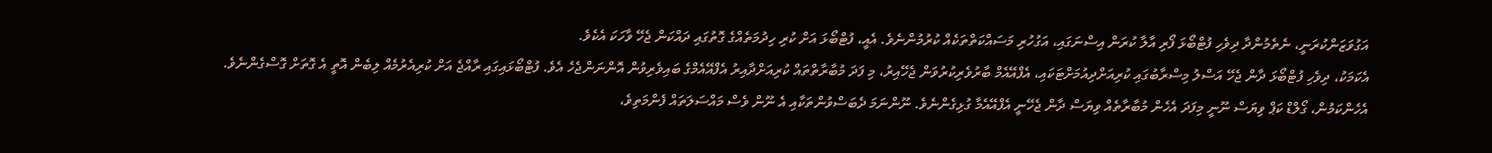އަގުވަޒަންކުރަނީ، ނެތެމުންދާ ދިވެހި ފުޓްބޯޅަ ފޯރި އާލާ ކުރަން އިސްނަގައި، އަގުހުރި މަސައްކަތްތަކެއް ކުރުމުންނެވެ. އެއީ، ފުޓްބޯޅަ އަށް ކުރި ހިދުމަތެއްގެ ގޮތުގައި ދައްކަން ޖެހޭ ވާހަކަ އެކެވެ.
އެކަމަކު، ދިވެހި ފުޓްބޯޅަ ދާން ޖެހޭ އަސްލު މިސްރާބުގައި ކުރިއަށްދިއުމަށްޓަކައި، އެފްއޭއެމް ބާރުވެރިކުރުވަން ޖެހޭއިރު، މި ފަދަ މުބާރާތްތައް ކުރިއަށްދާއިރު އެފްއޭއެމްގެ ބައިވެރިވުން އޮންނަންޖެހެ އެވެ. ފުޓްބޯޅައިގައި ރާއްޖެ އަށް ކުރިއެރުމެއް ލިބެން އޮތީ އެ ގޮތަށް ގޮސްގެންނެވެ.
އެހެންކަމުން، ގޯލްޑް ކަޕް ވިޔަސް ނޫނީ މިފަދަ އެހެން މުބާރާތެއް ވިޔަސް ދާން ޖެހޭނީ އެފްއޭއެމާ ގުޅިގެންނެވެ. ނޫންނަމަ ދެބަސްވުންތަކާއި އެ ނޫން ވެސް މައްސަލަތައް ފެންމަތިވެ،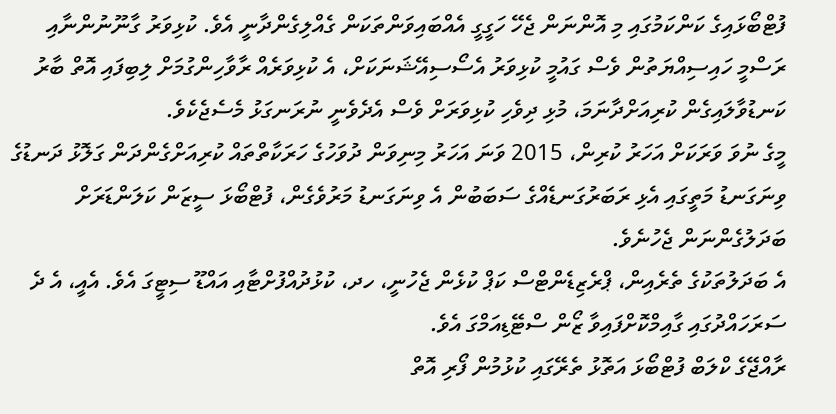ފުޓްބޯޅައިގެ ކަންކަމުގައި މި އޮންނަން ޖެހޭ ހަގީގީ އެއްބައިވަންތަކަން ގެއްލިގެންދާނީ އެވެ. ކުޅިވަރު ގާނޫނުންނާއި ރަސްމީ ހައިސިއްޔަތުން ވެސް ގައުމީ ކުޅިވަރު އެސޯސިއޭޝަނަކަށް، އެ ކުޅިވަރެއް ރާވާހިންގުމަށް ލިބިފައި އޮތް ބާރު ކަނޑުވާލައިގެން ކުރިއަށްދާނަމަ، މުޅި ދިވެހި ކުޅިވަރަށް ވެސް އެދެވެނީ ނުރަނގަޅު މެސެޖެކެވެ.
މީގެ ނުވަ ވަރަކަށް އަހަރު ކުރިން، 2015 ވަނަ އަހަރު މިނިވަން ދުވަހުގެ ހަރަކާތްތައް ކުރިއަށްގެންދަން ގަލޮޅު ދަނޑުގެ ވިނަގަނޑު މަތީގައި އެޅި ރަބަރުގަނޑެއްގެ ސަބަބުން އެ ވިނަގަނޑު މަރުވެގެން، ފުޓްބޯޅަ ސީޒަން ކަލަންޑަރަށް ބަދަލުގެންނަން ޖެހުނެވެ.
އެ ބަދަލުތަކުގެ ތެރެއިން، ޕްރެޒިޑެންޓްސް ކަޕް ކުޅެން ޖެހުނީ، ހދ، ކުޅުދުއްފުށްޓާއި އައްޑޫ ސިޓީގަ އެވެ. އެއީ، އެ ދެ ސަރަހައްދުގައި ގާއިމްކޮށްފައިވާ ޒޯން ސްޓޭޑިއަމްގަ އެވެ.
ރާއްޖޭގެ ކްލަބް ފުޓްބޯޅަ އަތޮޅު ތެރޭގައި ކުޅުމުން ފޯރި އޮތް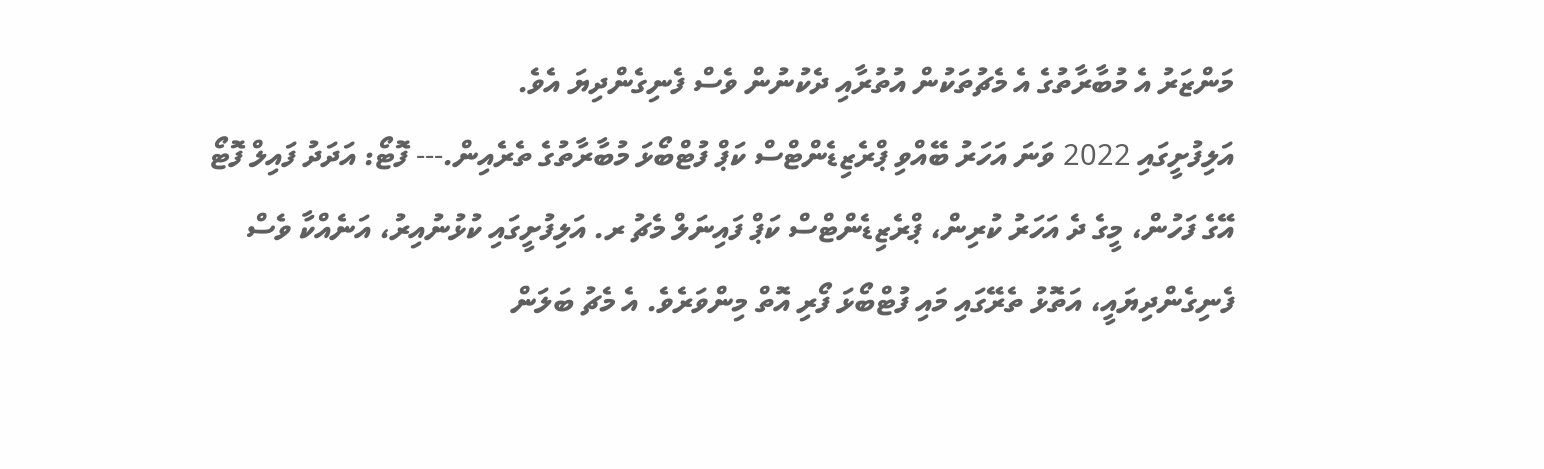މަންޒަރު އެ މުބާރާތުގެ އެ މެޗުތަކުން އުތުރާއި ދެކުނުން ވެސް ފެނިގެންދިޔަ އެވެ.
އަލިފުށީގައި 2022 ވަނަ އަހަރު ބޭއްވި ޕްރެޒިޑެންޓްސް ކަޕް ފުޓްބޯޅަ މުބާރާތުގެ ތެރެއިން.--- ފޮޓޯ: އަދަދު ފައިލް ފޮޓޯ
އޭގެ ފަހުން، މީގެ ދެ އަހަރު ކުރިން، ޕްރެޒިޑެންޓްސް ކަޕް ފައިނަލް މެޗު ރ. އަލިފުށީގައި ކުޅުނުއިރު، އަނެއްކާ ވެސް ފެނިގެންދިޔައީ، އަތޮޅު ތެރޭގައި މައި ފުޓްބޯޅަ ފޯރި އޮތް މިންވަރެވެ. އެ މެޗު ބަލަން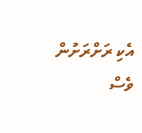އެކި ރަށްރަށުން ވެސް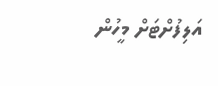އަލިފުށްޓަށް މީހުން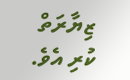ޒިޔާރަތް ކުރި އެވެ.